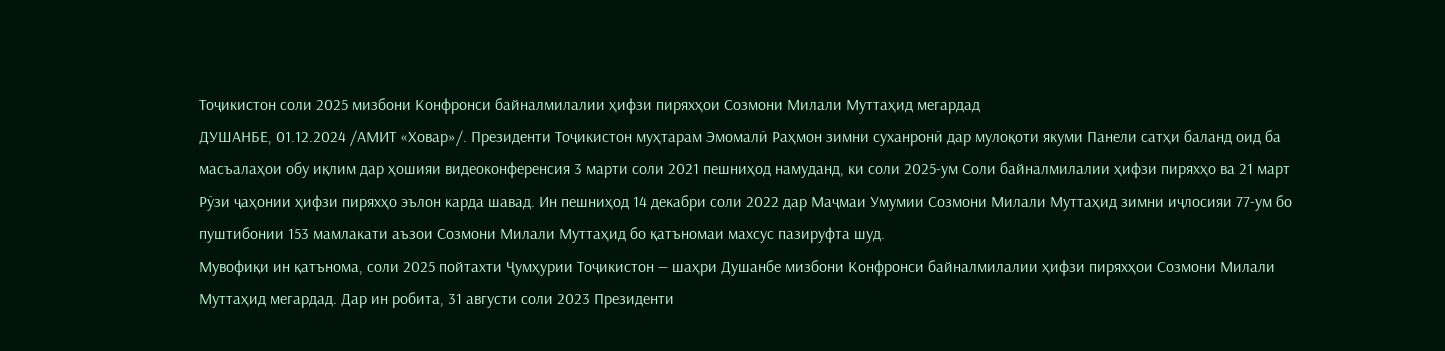Тоҷикистон соли 2025 мизбони Конфронси байналмилалии ҳифзи пиряхҳои Созмони Милали Муттаҳид мегардад
ДУШАНБЕ, 01.12.2024 /АМИТ «Ховар»/. Президенти Тоҷикистон муҳтарам Эмомалӣ Раҳмон зимни суханронӣ дар мулоқоти якуми Панели сатҳи баланд оид ба масъалаҳои обу иқлим дар ҳошияи видеоконференсия 3 марти соли 2021 пешниҳод намуданд, ки соли 2025-ум Соли байналмилалии ҳифзи пиряхҳо ва 21 март Рӯзи ҷаҳонии ҳифзи пиряхҳо эълон карда шавад. Ин пешниҳод 14 декабри соли 2022 дар Маҷмаи Умумии Созмони Милали Муттаҳид зимни иҷлосияи 77-ум бо пуштибонии 153 мамлакати аъзои Созмони Милали Муттаҳид бо қатъномаи махсус пазируфта шуд.
Мувофиқи ин қатънома, соли 2025 пойтахти Ҷумҳурии Тоҷикистон — шаҳри Душанбе мизбони Конфронси байналмилалии ҳифзи пиряхҳои Созмони Милали Муттаҳид мегардад. Дар ин робита, 31 августи соли 2023 Президенти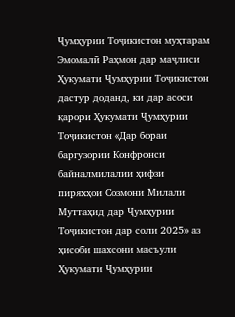Ҷумҳурии Тоҷикистон муҳтарам Эмомалӣ Раҳмон дар маҷлиси Ҳукумати Ҷумҳурии Тоҷикистон дастур доданд, ки дар асоси қарори Ҳукумати Ҷумҳурии Тоҷикистон «Дар бораи баргузории Конфронси байналмилалии ҳифзи пиряхҳои Созмони Милали Муттаҳид дар Ҷумҳурии Тоҷикистон дар соли 2025» аз ҳисоби шахсони масъули Ҳукумати Ҷумҳурии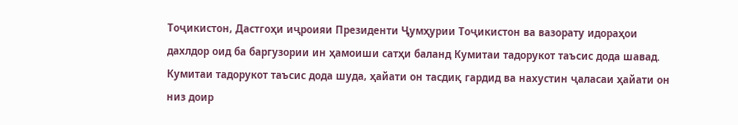Тоҷикистон, Дастгоҳи иҷроияи Президенти Ҷумҳурии Тоҷикистон ва вазорату идораҳои дахлдор оид ба баргузории ин ҳамоиши сатҳи баланд Кумитаи тадорукот таъсис дода шавад. Кумитаи тадорукот таъсис дода шуда, ҳайати он тасдиқ гардид ва нахустин ҷаласаи ҳайати он низ доир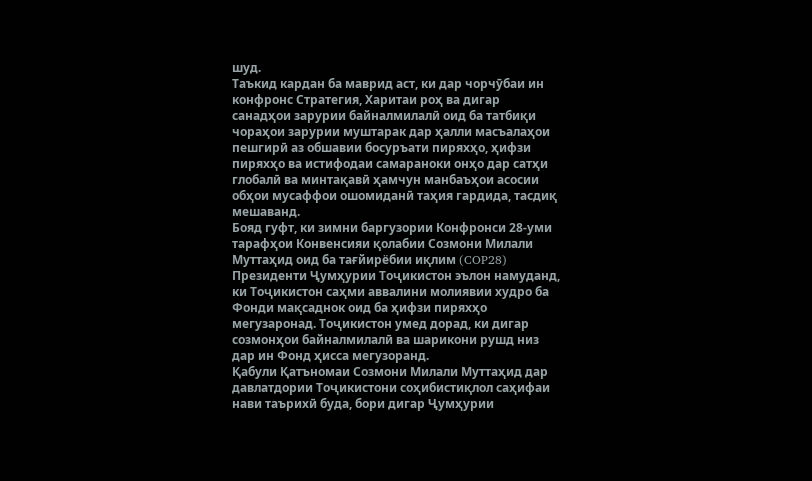шуд.
Таъкид кардан ба маврид аст, ки дар чорчӯбаи ин конфронс Стратегия, Харитаи роҳ ва дигар санадҳои зарурии байналмилалӣ оид ба татбиқи чораҳои зарурии муштарак дар ҳалли масъалаҳои пешгирӣ аз обшавии босуръати пиряхҳо, ҳифзи пиряхҳо ва истифодаи самараноки онҳо дар сатҳи глобалӣ ва минтақавӣ ҳамчун манбаъҳои асосии обҳои мусаффои ошомиданӣ таҳия гардида, тасдиқ мешаванд.
Бояд гуфт, ки зимни баргузории Конфронси 28-уми тарафҳои Конвенсияи қолабии Созмони Милали Муттаҳид оид ба тағйирёбии иқлим (COP28) Президенти Ҷумҳурии Тоҷикистон эълон намуданд, ки Тоҷикистон саҳми аввалини молиявии худро ба Фонди мақсаднок оид ба ҳифзи пиряхҳо мегузаронад. Тоҷикистон умед дорад, ки дигар созмонҳои байналмилалӣ ва шарикони рушд низ дар ин Фонд ҳисса мегузоранд.
Қабули Қатъномаи Созмони Милали Муттаҳид дар давлатдории Тоҷикистони соҳибистиқлол саҳифаи нави таърихӣ буда, бори дигар Ҷумҳурии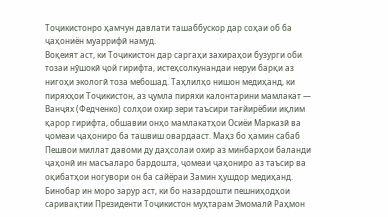Тоҷикистонро ҳамчун давлати ташаббускор дар соҳаи об ба ҷаҳониён муаррифӣ намуд.
Воқеият аст, ки Тоҷикистон дар саргаҳи захираҳои бузурги оби тозаи нӯшокӣ ҷой гирифта, истеҳсолкунандаи неруи барқи аз нигоҳи экологӣ тоза мебошад. Таҳлилҳо нишон медиҳанд, ки пиряхҳои Тоҷикистон, аз ҷумла пиряхи калонтарини мамлакат — Ванҷях (Федченко) солҳои охир зери таъсири тағйирёбии иқлим қарор гирифта, обшавии онҳо мамлакатҳои Осиёи Марказӣ ва ҷомеаи ҷаҳониро ба ташвиш овардааст. Маҳз бо ҳамин сабаб Пешвои миллат давоми ду даҳсолаи охир аз минбарҳои баланди ҷаҳонӣ ин масъаларо бардошта, ҷомеаи ҷаҳониро аз таъсир ва оқибатҳои ногувори он ба сайёраи Замин ҳушдор медиҳанд.
Бинобар ин моро зарур аст, ки бо назардошти пешниҳодҳои саривақтии Президенти Тоҷикистон муҳтарам Эмомалӣ Раҳмон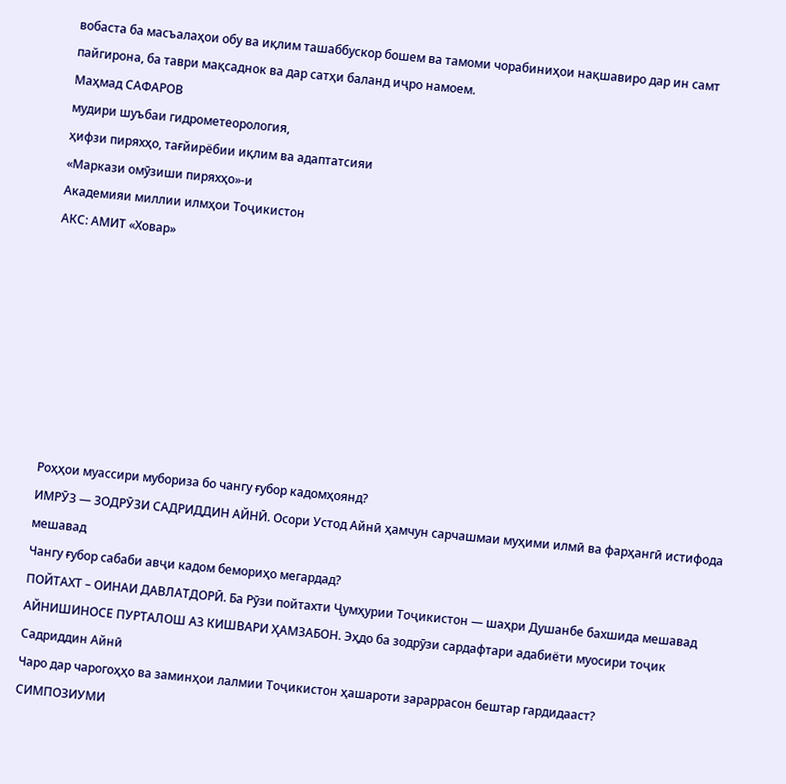вобаста ба масъалаҳои обу ва иқлим ташаббускор бошем ва тамоми чорабиниҳои нақшавиро дар ин самт пайгирона, ба таври мақсаднок ва дар сатҳи баланд иҷро намоем.
Маҳмад САФАРОВ
мудири шуъбаи гидрометеорология,
ҳифзи пиряхҳо, тағйирёбии иқлим ва адаптатсияи
«Маркази омӯзиши пиряхҳо»-и
Академияи миллии илмҳои Тоҷикистон
АКС: АМИТ «Ховар»








Роҳҳои муассири мубориза бо чангу ғубор кадомҳоянд?
ИМРӮЗ — ЗОДРӮЗИ САДРИДДИН АЙНӢ. Осори Устод Айнӣ ҳамчун сарчашмаи муҳими илмӣ ва фарҳангӣ истифода мешавад
Чангу ғубор сабаби авҷи кадом бемориҳо мегардад?
ПОЙТАХТ – ОИНАИ ДАВЛАТДОРӢ. Ба Рӯзи пойтахти Ҷумҳурии Тоҷикистон — шаҳри Душанбе бахшида мешавад
АЙНИШИНОСЕ ПУРТАЛОШ АЗ КИШВАРИ ҲАМЗАБОН. Эҳдо ба зодрӯзи сардафтари адабиёти муосири тоҷик Садриддин Айнӣ
Чаро дар чарогоҳҳо ва заминҳои лалмии Тоҷикистон ҳашароти зараррасон бештар гардидааст?
СИМПОЗИУМИ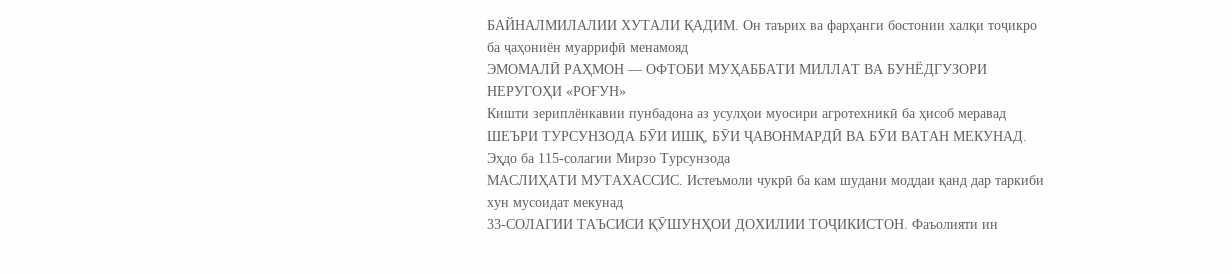БАЙНАЛМИЛАЛИИ ХУТАЛИ ҚАДИМ. Он таърих ва фарҳанги бостонии халқи тоҷикро ба ҷаҳониён муаррифӣ менамояд
ЭМОМАЛӢ РАҲМОН — ОФТОБИ МУҲАББАТИ МИЛЛАТ ВА БУНЁДГУЗОРИ НЕРУГОҲИ «РОҒУН»
Кишти зериплёнкавии пунбадона аз усулҳои муосири агротехникӣ ба ҳисоб меравад
ШЕЪРИ ТУРСУНЗОДА БӮИ ИШҚ, БӮИ ҶАВОНМАРДӢ ВА БӮИ ВАТАН МЕКУНАД. Эҳдо ба 115-солагии Мирзо Турсунзода
МАСЛИҲАТИ МУТАХАССИС. Истеъмоли чукрӣ ба кам шудани моддаи қанд дар таркиби хун мусоидат мекунад
33-СОЛАГИИ ТАЪСИСИ ҚӮШУНҲОИ ДОХИЛИИ ТОҶИКИСТОН. Фаъолияти ин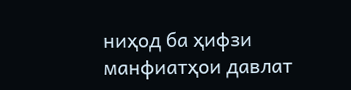ниҳод ба ҳифзи манфиатҳои давлат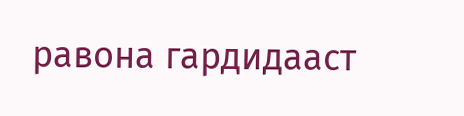равона гардидааст